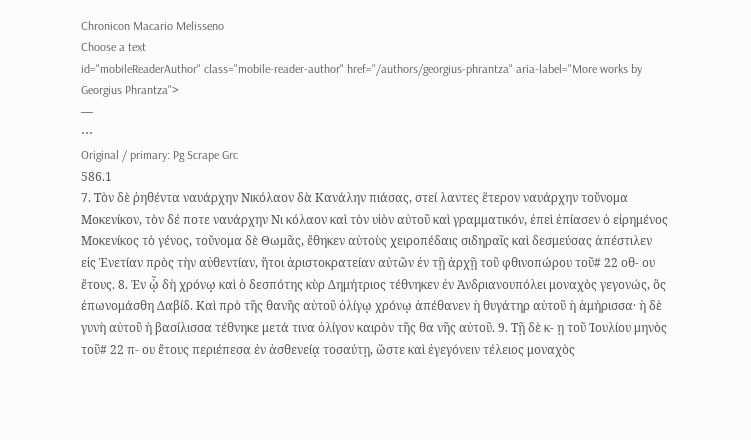Chronicon Macario Melisseno
Choose a text
id="mobileReaderAuthor" class="mobile-reader-author" href="/authors/georgius-phrantza" aria-label="More works by Georgius Phrantza">
—
⋯
Original / primary: Pg Scrape Grc
586.1
7. Τὸν δὲ ῥηθέντα ναυάρχην Νικόλαον δὰ Κανάλην πιάσας, στεί λαντες ἕτερον ναυάρχην τοὔνομα Μοκενίκον, τὸν δέ ποτε ναυάρχην Νι κόλαον καὶ τὸν υἱὸν αὐτοῦ καὶ γραμματικόν, ἐπεὶ ἐπίασεν ὁ εἰρημένος Μοκενίκος τὸ γένος, τοὔνομα δὲ Θωμᾶς, ἔθηκεν αὐτοὺς χειροπέδαις σιδηραῖς καὶ δεσμεύσας ἀπέστιλεν εἰς Ἑνετίαν πρὸς τὴν αὐθεντίαν, ἤτοι ἀριστοκρατείαν αὐτῶν ἐν τῇ ἀρχῇ τοῦ φθινοπώρου τοῦ# 22 οθ- ου ἔτους. 8. Ἐν ᾧ δὴ χρόνῳ καὶ ὁ δεσπότης κὺρ Δημήτριος τέθνηκεν ἐν Ἀνδριανουπόλει μοναχὸς γεγονώς, ὃς ἐπωνομάσθη Δαβίδ. Καὶ πρὸ τῆς θανῆς αὐτοῦ ὀλίγῳ χρόνῳ ἀπέθανεν ἡ θυγάτηρ αὐτοῦ ἡ ἀμήρισσα· ἡ δὲ γυνὴ αὐτοῦ ἡ βασίλισσα τέθνηκε μετά τινα ὀλίγον καιρὸν τῆς θα νῆς αὐτοῦ. 9. Τῇ δὲ κ- ῃ τοῦ Ἰουλίου μηνὸς τοῦ# 22 π- ου ἔτους περιέπεσα ἐν ἀσθενείᾳ τοσαύτῃ, ὥστε καὶ ἐγεγόνειν τέλειος μοναχὸς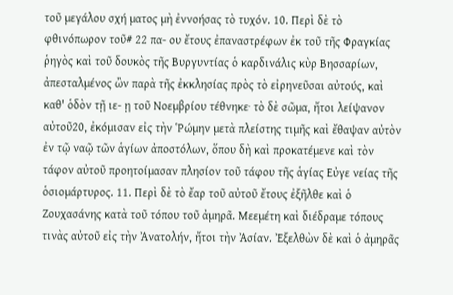τοῦ μεγάλου σχή ματος μὴ ἐννοήσας τὸ τυχόν. 10. Περὶ δὲ τὸ φθινόπωρον τοῦ# 22 πα- ου ἔτους ἐπαναστρέφων ἐκ τοῦ τῆς Φραγκίας ῥηγὸς καὶ τοῦ δουκὸς τῆς Βυργυντίας ὁ καρδινάλις κὺρ Βησσαρίων, ἀπεσταλμένος ὢν παρὰ τῆς ἐκκλησίας πρὸς τὸ εἰρηνεῦσαι αὐτούς, καὶ καθ' ὁδὸν τῇ ιε- ῃ τοῦ Νοεμβρίου τέθνηκε· τὸ δὲ σῶμα, ἤτοι λείψανον αὐτοῦ20, ἐκόμισαν εἰς τὴν Ῥώμην μετὰ πλείστης τιμῆς καὶ ἔθαψαν αὐτὸν ἐν τῷ ναῷ τῶν ἁγίων ἀποστόλων, ὅπου δὴ καὶ προκατέμενε καὶ τὸν τάφον αὐτοῦ προητοίμασαν πλησίον τοῦ τάφου τῆς ἁγίας Εὐγε νείας τῆς ὁσιομάρτυρος. 11. Περὶ δὲ τὸ ἔαρ τοῦ αὐτοῦ ἔτους ἐξῆλθε καὶ ὁ Ζουχασάνης κατὰ τοῦ τόπου τοῦ ἀμηρᾶ. Μεεμέτη καὶ διέδραμε τόπους τινὰς αὐτοῦ εἰς τὴν Ἀνατολήν, ἤτοι τὴν Ἀσίαν. Ἐξελθὼν δὲ καὶ ὁ ἀμηρᾶς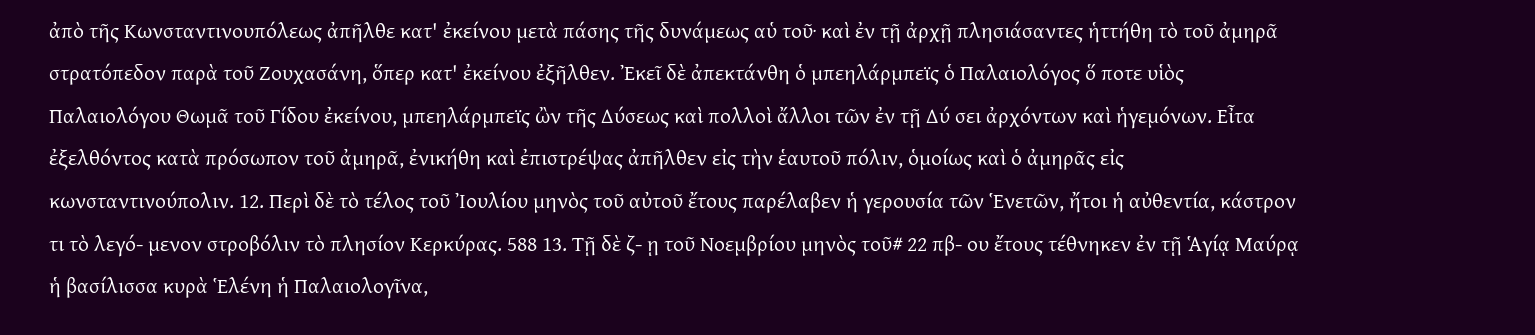ἀπὸ τῆς Κωνσταντινουπόλεως ἀπῆλθε κατ' ἐκείνου μετὰ πάσης τῆς δυνάμεως αὑ τοῦ· καὶ ἐν τῇ ἀρχῇ πλησιάσαντες ἡττήθη τὸ τοῦ ἀμηρᾶ στρατόπεδον παρὰ τοῦ Ζουχασάνη, ὅπερ κατ' ἐκείνου ἐξῆλθεν. Ἐκεῖ δὲ ἀπεκτάνθη ὁ μπεηλάρμπεϊς ὁ Παλαιολόγος ὅ ποτε υἱὸς Παλαιολόγου Θωμᾶ τοῦ Γίδου ἐκείνου, μπεηλάρμπεϊς ὢν τῆς Δύσεως καὶ πολλοὶ ἄλλοι τῶν ἐν τῇ Δύ σει ἀρχόντων καὶ ἡγεμόνων. Εἶτα ἐξελθόντος κατὰ πρόσωπον τοῦ ἀμηρᾶ, ἐνικήθη καὶ ἐπιστρέψας ἀπῆλθεν εἰς τὴν ἑαυτοῦ πόλιν, ὁμοίως καὶ ὁ ἀμηρᾶς εἰς κωνσταντινούπολιν. 12. Περὶ δὲ τὸ τέλος τοῦ Ἰουλίου μηνὸς τοῦ αὐτοῦ ἔτους παρέλαβεν ἡ γερουσία τῶν Ἑνετῶν, ἤτοι ἡ αὐθεντία, κάστρον τι τὸ λεγό- μενον στροβόλιν τὸ πλησίον Κερκύρας. 588 13. Τῇ δὲ ζ- ῃ τοῦ Νοεμβρίου μηνὸς τοῦ# 22 πβ- ου ἔτους τέθνηκεν ἐν τῇ Ἁγίᾳ Μαύρᾳ ἡ βασίλισσα κυρὰ Ἑλένη ἡ Παλαιολογῖνα,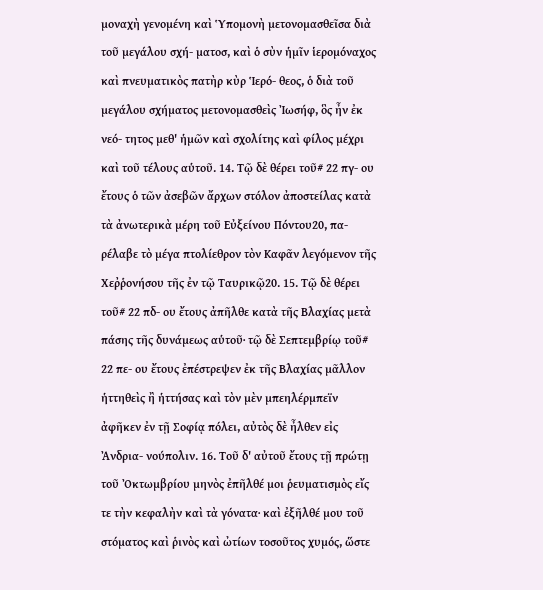μοναχὴ γενομένη καὶ Ὑπομονὴ μετονομασθεῖσα διὰ τοῦ μεγάλου σχή- ματοσ, καὶ ὁ σὺν ἡμῖν ἱερομόναχος καὶ πνευματικὸς πατὴρ κὺρ Ἱερό- θεος, ὁ διὰ τοῦ μεγάλου σχήματος μετονομασθεὶς Ἰωσήφ, ὃς ἦν ἐκ νεό- τητος μεθ' ἡμῶν καὶ σχολίτης καὶ φίλος μέχρι καὶ τοῦ τέλους αὑτοῦ. 14. Τῷ δὲ θέρει τοῦ# 22 πγ- ου ἔτους ὁ τῶν ἀσεβῶν ἄρχων στόλον ἀποστείλας κατὰ τὰ ἀνωτερικὰ μέρη τοῦ Εὐξείνου Πόντου20, πα- ρέλαβε τὸ μέγα πτολίεθρον τὸν Καφᾶν λεγόμενον τῆς Χεῤῥονήσου τῆς ἐν τῷ Ταυρικῷ20. 15. Τῷ δὲ θέρει τοῦ# 22 πδ- ου ἔτους ἀπῆλθε κατὰ τῆς Βλαχίας μετὰ πάσης τῆς δυνάμεως αὑτοῦ· τῷ δὲ Σεπτεμβρίῳ τοῦ# 22 πε- ου ἔτους ἐπέστρεψεν ἐκ τῆς Βλαχίας μᾶλλον ἡττηθεὶς ἢ ἡττήσας καὶ τὸν μὲν μπεηλέρμπεϊν ἀφῆκεν ἐν τῇ Σοφίᾳ πόλει, αὐτὸς δὲ ἦλθεν εἰς Ἀνδρια- νούπολιν. 16. Τοῦ δ' αὐτοῦ ἔτους τῇ πρώτῃ τοῦ Ὀκτωμβρίου μηνὸς ἐπῆλθέ μοι ῥευματισμὸς εἴς τε τὴν κεφαλὴν καὶ τὰ γόνατα· καὶ ἐξῆλθέ μου τοῦ στόματος καὶ ῥινὸς καὶ ὠτίων τοσοῦτος χυμός, ὥστε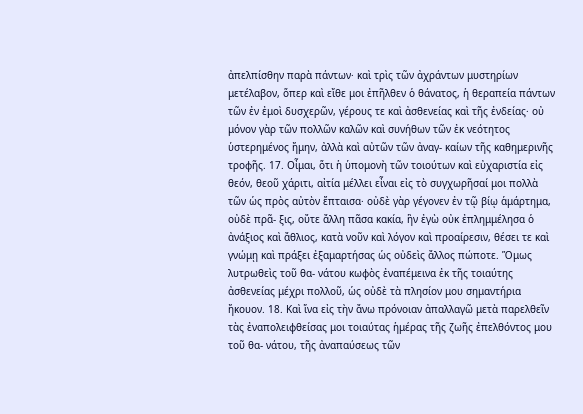ἀπελπίσθην παρὰ πάντων· καὶ τρὶς τῶν ἀχράντων μυστηρίων μετέλαβον, ὅπερ καὶ εἴθε μοι ἐπῆλθεν ὁ θάνατος, ἡ θεραπεία πάντων τῶν ἐν ἐμοὶ δυσχερῶν, γέρους τε καὶ ἀσθενείας καὶ τῆς ἐνδείας· οὐ μόνον γὰρ τῶν πολλῶν καλῶν καὶ συνήθων τῶν ἐκ νεότητος ὑστερημένος ἤμην, ἀλλὰ καὶ αὐτῶν τῶν ἀναγ- καίων τῆς καθημερινῆς τροφῆς. 17. Οἶμαι, ὅτι ἡ ὑπομονὴ τῶν τοιούτων καὶ εὐχαριστία εἰς θεόν, θεοῦ χάριτι, αἰτία μέλλει εἶναι εἰς τὸ συγχωρῆσαί μοι πολλὰ τῶν ὡς πρὸς αὐτὸν ἔπταισα· οὐδὲ γὰρ γέγονεν ἐν τῷ βίῳ ἁμάρτημα, οὐδὲ πρᾶ- ξις, οὔτε ἄλλη πᾶσα κακία, ἣν ἐγὼ οὐκ ἐπλημμέλησα ὁ ἀνάξιος καὶ ἄθλιος, κατὰ νοῦν καὶ λόγον καὶ προαίρεσιν, θέσει τε καὶ γνώμῃ καὶ πράξει ἐξαμαρτήσας ὡς οὐδεὶς ἄλλος πώποτε. Ὅμως λυτρωθεὶς τοῦ θα- νάτου κωφὸς ἐναπέμεινα ἐκ τῆς τοιαύτης ἀσθενείας μέχρι πολλοῦ, ὡς οὐδὲ τὰ πλησίον μου σημαντήρια ἤκουον. 18. Καὶ ἵνα εἰς τὴν ἄνω πρόνοιαν ἀπαλλαγῶ μετὰ παρελθεῖν τὰς ἐναπολειφθείσας μοι τοιαύτας ἡμέρας τῆς ζωῆς ἐπελθόντος μου τοῦ θα- νάτου, τῆς ἀναπαύσεως τῶν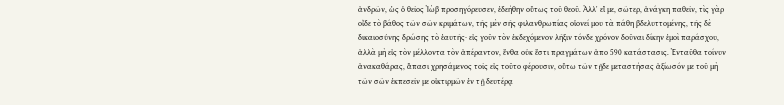ἀνδρῶν, ὡς ὁ θεῖος Ἰὼβ προσηγόρευσεν, ἐδεήθην οὕτως τοῦ θεοῦ. Ἀλλ' εἴ με, σῶτερ, ἀνάγκη παθεῖν, τὶς γὰρ οἶδε τὸ βάθος τῶν σῶν κριμάτων, τῆς μὲν σῆς φιλανθρωπίας οἱονεί μου τὰ πάθη βδελυττομένης, τῆς δὲ δικαιοσύνης δρώσης τὸ ἑαυτῆς· εἰς γοῦν τὸν ἐκδεχόμενον λῆξιν τόνδε χρόνον δοῦναι δίκην ἐμοὶ παράσχου, ἀλλὰ μὴ εἰς τὸν μέλλοντα τὸν ἀπέραντον, ἔνθα οὐκ ἔστι πραγμάτων ἀπο 590 κατάστασις. Ἐνταῦθα τοίνυν ἀνακαθάρας, ἅπασι χρησάμενος τοῖς εἰς τοῦτο φέρουσιν, οὕτω τῶν τῇδε μεταστήσας ἀξίωσόν με τοῦ μὴ τῶν σῶν ἐκπεσεῖν με οἰκτιρμῶν ἐν τῇ δευτέρᾳ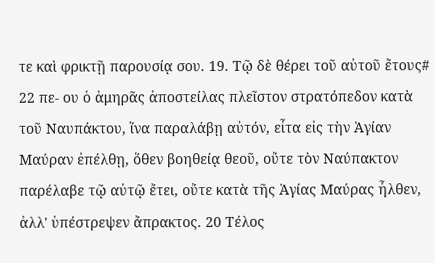τε καὶ φρικτῇ παρουσίᾳ σου. 19. Τῷ δὲ θέρει τοῦ αὐτοῦ ἔτους# 22 πε- ου ὁ ἀμηρᾶς ἀποστείλας πλεῖστον στρατόπεδον κατὰ τοῦ Ναυπάκτου, ἵνα παραλάβῃ αὐτόν, εἶτα εἰς τὴν Ἁγίαν Μαύραν ἐπέλθῃ, ὅθεν βοηθείᾳ θεοῦ, οὔτε τὸν Ναύπακτον παρέλαβε τῷ αὐτῷ ἔτει, οὔτε κατὰ τῆς Ἁγίας Μαύρας ἦλθεν, ἀλλ' ὑπέστρεψεν ἄπρακτος. 20 Τέλος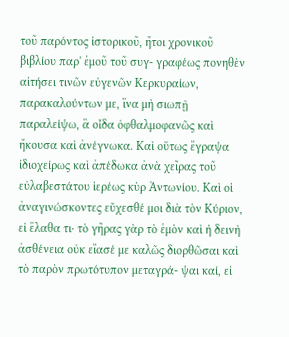τοῦ παρόντος ἱστορικοῦ, ἤτοι χρονικοῦ βιβλίου παρ' ἐμοῦ τοῦ συγ- γραφέως πονηθὲν αἰτήσει τινῶν εὐγενῶν Κερκυραίων, παρακαλούντων με, ἵνα μὴ σιωπῇ παραλείψω, ἃ οἶδα ὀφθαλμοφανῶς καὶ ἤκουσα καὶ ἀνέγνωκα. Καὶ οὕτως ἔγραψα ἰδιοχείρως καὶ ἀπέδωκα ἀνὰ χεῖρας τοῦ εὐλαβεστάτου ἱερέως κὺρ Ἀντωνίου. Καὶ οἱ ἀναγινώσκοντες εὔχεσθέ μοι διὰ τὸν Κύριον, εἰ ἔλαθα τι· τὸ γῆρας γὰρ τὸ ἐμὸν καὶ ἡ δεινὴ ἀσθένεια οὐκ εἴασέ με καλῶς διορθῶσαι καὶ τὸ παρὸν πρωτότυπον μεταγρά- ψαι καί, εἰ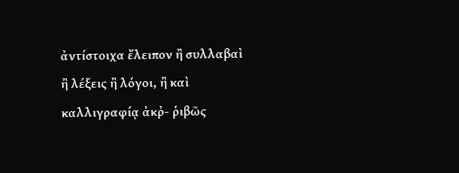ἀντίστοιχα ἔλειπον ἢ συλλαβαὶ ἢ λέξεις ἢ λόγοι, ἢ καὶ καλλιγραφίᾳ ἀκῤ- ῥιβῶς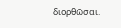διορθῶσαι.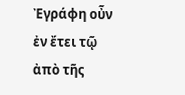Ἐγράφη οὖν ἐν ἔτει τῷ ἀπὸ τῆς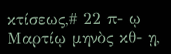κτίσεως,# 22 π- ῳ Μαρτίῳ μηνὸς κθ- ῃ,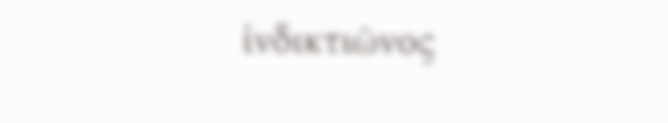ἰνδικτιῶνος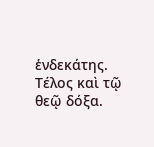ἑνδεκάτης. Τέλος καὶ τῷ θεῷ δόξα.